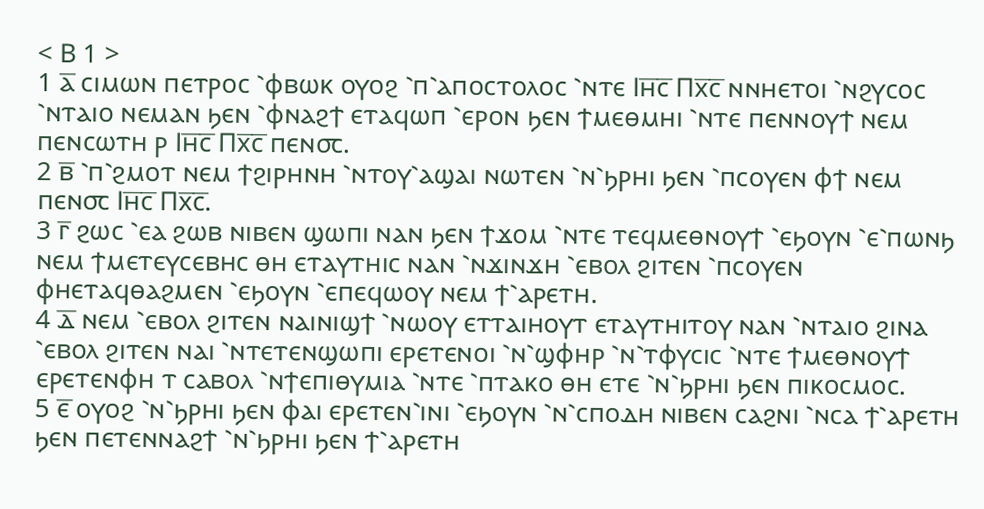< Ⲃ 1 >
1 ⲁ̅ ⲥⲓⲙⲱⲛ ⲡⲉⲧⲣⲟⲥ ⳿ⲫⲃⲱⲕ ⲟⲩⲟϩ ⳿ⲡ⳿ⲁⲡⲟⲥⲧⲟⲗⲟⲥ ⳿ⲛⲧⲉ Ⲓⲏ̅ⲥ̅ Ⲡⲭ̅ⲥ̅ ⲛⲛⲏⲉⲧⲟⲓ ⳿ⲛϩⲩⲥⲟⲥ ⳿ⲛⲧⲁⲓⲟ ⲛⲉⲙⲁⲛ ϧⲉⲛ ⳿ⲫⲛⲁϩϯ ⲉⲧⲁϥⲱⲡ ⳿ⲉⲣⲟⲛ ϧⲉⲛ ϯⲙⲉⲑⲙⲏⲓ ⳿ⲛⲧⲉ ⲡⲉⲛⲛⲟⲩϯ ⲛⲉⲙ ⲡⲉⲛⲥⲱⲧⲏ ⲣ Ⲓⲏ̅ⲥ̅ Ⲡⲭ̅ⲥ̅ ⲡⲉⲛ⳪.
2 ⲃ̅ ⳿ⲡ⳿ϩⲙⲟⲧ ⲛⲉⲙ ϯϩⲓⲣⲏⲛⲏ ⳿ⲛⲧⲟⲩ⳿ⲁϣⲁⲓ ⲛⲱⲧⲉⲛ ⳿ⲛ⳿ϧⲣⲏⲓ ϧⲉⲛ ⳿ⲡⲥⲟⲩⲉⲛ ⲫϯ ⲛⲉⲙ ⲡⲉⲛ⳪ Ⲓⲏ̅ⲥ̅ Ⲡⲭ̅ⲥ̅.
3 ⲅ̅ ϩⲱⲥ ⳿ⲉⲁ ϩⲱⲃ ⲛⲓⲃⲉⲛ ϣⲱⲡⲓ ⲛⲁⲛ ϧⲉⲛ ϯϫⲟⲙ ⳿ⲛⲧⲉ ⲧⲉϥⲙⲉⲑⲛⲟⲩϯ ⳿ⲉϧⲟⲩⲛ ⳿ⲉ⳿ⲡⲱⲛϧ ⲛⲉⲙ ϯⲙⲉⲧⲉⲩⲥⲉⲃⲏⲥ ⲑⲏ ⲉⲧⲁⲩⲧⲏⲓⲥ ⲛⲁⲛ ⳿ⲛϫⲓⲛϫⲏ ⳿ⲉⲃⲟⲗ ϩⲓⲧⲉⲛ ⳿ⲡⲥⲟⲩⲉⲛ ⲫⲏⲉⲧⲁϥⲑⲁϩⲙⲉⲛ ⳿ⲉϧⲟⲩⲛ ⳿ⲉⲡⲉϥⲱⲟⲩ ⲛⲉⲙ ϯ⳿ⲁⲣⲉⲧⲏ.
4 ⲇ̅ ⲛⲉⲙ ⳿ⲉⲃⲟⲗ ϩⲓⲧⲉⲛ ⲛⲁⲓⲛⲓϣϯ ⳿ⲛⲱⲟⲩ ⲉⲧⲧⲁⲓⲏⲟⲩⲧ ⲉⲧⲁⲩⲧⲏⲓⲧⲟⲩ ⲛⲁⲛ ⳿ⲛⲧⲁⲓⲟ ϩⲓⲛⲁ ⳿ⲉⲃⲟⲗ ϩⲓⲧⲉⲛ ⲛⲁⲓ ⳿ⲛⲧⲉⲧⲉⲛϣⲱⲡⲓ ⲉⲣⲉⲧⲉⲛⲟⲓ ⳿ⲛ⳿ϣⲫⲏⲣ ⳿ⲛ⳿ⲧⲫⲩⲥⲓⲥ ⳿ⲛⲧⲉ ϯⲙⲉⲑⲛⲟⲩϯ ⲉⲣⲉⲧⲉⲛⲫⲏ ⲧ ⲥⲁⲃⲟⲗ ⳿ⲛϯⲉⲡⲓⲑⲩⲙⲓⲁ ⳿ⲛⲧⲉ ⳿ⲡⲧⲁⲕⲟ ⲑⲏ ⲉⲧⲉ ⳿ⲛ⳿ϧⲣⲏⲓ ϧⲉⲛ ⲡⲓⲕⲟⲥⲙⲟⲥ.
5 ⲉ̅ ⲟⲩⲟϩ ⳿ⲛ⳿ϧⲣⲏⲓ ϧⲉⲛ ⲫⲁⲓ ⲉⲣⲉⲧⲉⲛ⳿ⲓⲛⲓ ⳿ⲉϧⲟⲩⲛ ⳿ⲛ⳿ⲥⲡⲟⲇⲏ ⲛⲓⲃⲉⲛ ⲥⲁϩⲛⲓ ⳿ⲛⲥⲁ ϯ⳿ⲁⲣⲉⲧⲏ ϧⲉⲛ ⲡⲉⲧⲉⲛⲛⲁϩϯ ⳿ⲛ⳿ϧⲣⲏⲓ ϧⲉⲛ ϯ⳿ⲁⲣⲉⲧⲏ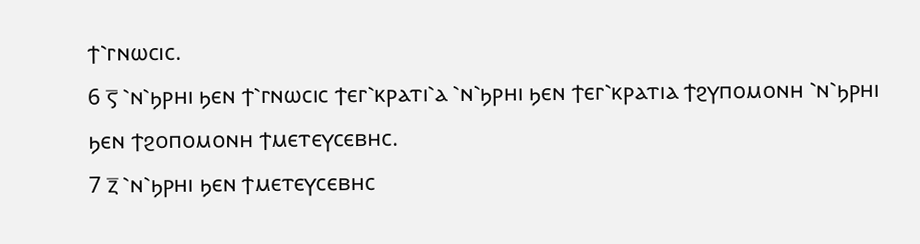ϯ⳿ⲅⲛⲱⲥⲓⲥ.
6 ⲋ̅ ⳿ⲛ⳿ϧⲣⲏⲓ ϧⲉⲛ ϯ⳿ⲅⲛⲱⲥⲓⲥ ϯⲉⲅ⳿ⲕⲣⲁⲧⲓ⳿ⲁ ⳿ⲛ⳿ϧⲣⲏⲓ ϧⲉⲛ ϯⲉⲅ⳿ⲕⲣⲁⲧⲓⲁ ϯϩⲩⲡⲟⲙⲟⲛⲏ ⳿ⲛ⳿ϧⲣⲏⲓ ϧⲉⲛ ϯϩⲟⲡⲟⲙⲟⲛⲏ ϯⲙⲉⲧⲉⲩⲥⲉⲃⲏⲥ.
7 ⲍ̅ ⳿ⲛ⳿ϧⲣⲏⲓ ϧⲉⲛ ϯⲙⲉⲧⲉⲩⲥⲉⲃⲏⲥ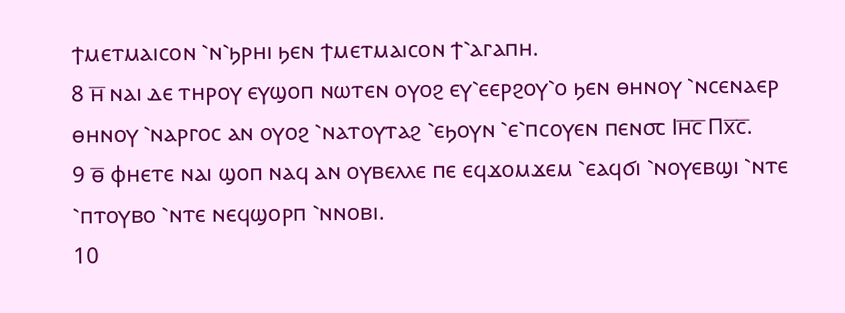ϯⲙⲉⲧⲙⲁⲓⲥⲟⲛ ⳿ⲛ⳿ϧⲣⲏⲓ ϧⲉⲛ ϯⲙⲉⲧⲙⲁⲓⲥⲟⲛ ϯ⳿ⲁⲅⲁⲡⲏ.
8 ⲏ̅ ⲛⲁⲓ ⲇⲉ ⲧⲏⲣⲟⲩ ⲉⲩϣⲟⲡ ⲛⲱⲧⲉⲛ ⲟⲩⲟϩ ⲉⲩ⳿ⲉⲉⲣϩⲟⲩ⳿ⲟ ϧⲉⲛ ⲑⲏⲛⲟⲩ ⳿ⲛⲥⲉⲛⲁⲉⲣ ⲑⲏⲛⲟⲩ ⳿ⲛⲁⲣⲅⲟⲥ ⲁⲛ ⲟⲩⲟϩ ⳿ⲛⲁⲧⲟⲩⲧⲁϩ ⳿ⲉϧⲟⲩⲛ ⳿ⲉ⳿ⲡⲥⲟⲩⲉⲛ ⲡⲉⲛ⳪ Ⲓⲏ̅ⲥ̅ Ⲡⲭ̅ⲥ̅.
9 ⲑ̅ ⲫⲏⲉⲧⲉ ⲛⲁⲓ ϣⲟⲡ ⲛⲁϥ ⲁⲛ ⲟⲩⲃⲉⲗⲗⲉ ⲡⲉ ⲉϥϫⲟⲙϫⲉⲙ ⳿ⲉⲁϥϭⲓ ⳿ⲛⲟⲩⲉⲃϣⲓ ⳿ⲛⲧⲉ ⳿ⲡⲧⲟⲩⲃⲟ ⳿ⲛⲧⲉ ⲛⲉϥϣⲟⲣⲡ ⳿ⲛⲛⲟⲃⲓ.
10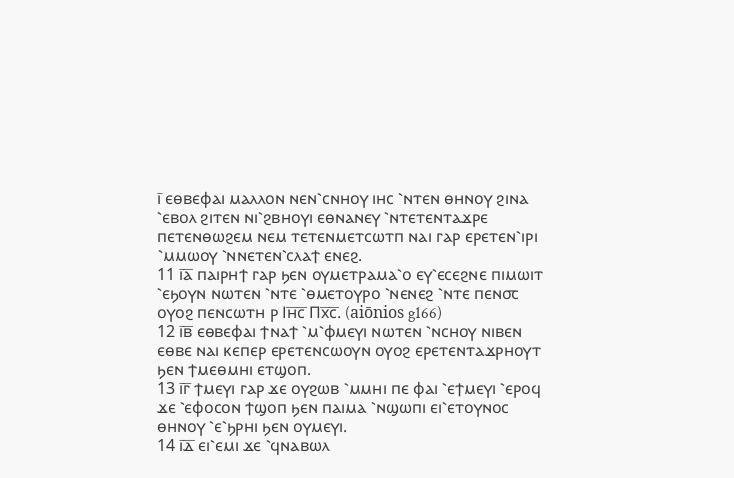ⲓ̅ ⲉⲑⲃⲉⲫⲁⲓ ⲙⲁⲗⲗⲟⲛ ⲛⲉⲛ⳿ⲥⲛⲏⲟⲩ ⲓⲏⲥ ⳿ⲛⲧⲉⲛ ⲑⲏⲛⲟⲩ ϩⲓⲛⲁ ⳿ⲉⲃⲟⲗ ϩⲓⲧⲉⲛ ⲛⲓ⳿ϩⲃⲏⲟⲩⲓ ⲉⲑⲛⲁⲛⲉⲩ ⳿ⲛⲧⲉⲧⲉⲛⲧⲁϫⲣⲉ ⲡⲉⲧⲉⲛⲑⲱϩⲉⲙ ⲛⲉⲙ ⲧⲉⲧⲉⲛⲙⲉⲧⲥⲱⲧⲡ ⲛⲁⲓ ⲅⲁⲣ ⲉⲣⲉⲧⲉⲛ⳿ⲓⲣⲓ ⳿ⲙⲙⲱⲟⲩ ⳿ⲛⲛⲉⲧⲉⲛ⳿ⲥⲗⲁϯ ⲉⲛⲉϩ.
11 ⲓ̅ⲁ̅ ⲡⲁⲓⲣⲏϯ ⲅⲁⲣ ϧⲉⲛ ⲟⲩⲙⲉⲧⲣⲁⲙⲁ⳿ⲟ ⲉⲩ⳿ⲉⲥⲉϩⲛⲉ ⲡⲓⲙⲱⲓⲧ ⳿ⲉϧⲟⲩⲛ ⲛⲱⲧⲉⲛ ⳿ⲛⲧⲉ ⳿ⲑⲙⲉⲧⲟⲩⲣⲟ ⳿ⲛⲉⲛⲉϩ ⳿ⲛⲧⲉ ⲡⲉⲛ⳪ ⲟⲩⲟϩ ⲡⲉⲛⲥⲱⲧⲏ ⲣ Ⲓⲏ̅ⲥ̅ Ⲡⲭ̅ⲥ̅. (aiōnios g166)
12 ⲓ̅ⲃ̅ ⲉⲑⲃⲉⲫⲁⲓ ϯⲛⲁϯ ⳿ⲙ⳿ⲫⲙⲉⲩⲓ ⲛⲱⲧⲉⲛ ⳿ⲛⲥⲏⲟⲩ ⲛⲓⲃⲉⲛ ⲉⲑⲃⲉ ⲛⲁⲓ ⲕⲉⲡⲉⲣ ⲉⲣⲉⲧⲉⲛⲥⲱⲟⲩⲛ ⲟⲩⲟϩ ⲉⲣⲉⲧⲉⲛⲧⲁϫⲣⲏⲟⲩⲧ ϧⲉⲛ ϯⲙⲉⲑⲙⲏⲓ ⲉⲧϣⲟⲡ.
13 ⲓ̅ⲅ̅ ϯⲙⲉⲩⲓ ⲅⲁⲣ ϫⲉ ⲟⲩϩⲱⲃ ⳿ⲙⲙⲏⲓ ⲡⲉ ⲫⲁⲓ ⳿ⲉϯⲙⲉⲩⲓ ⳿ⲉⲣⲟϥ ϫⲉ ⳿ⲉⲫⲟⲥⲟⲛ ϯϣⲟⲡ ϧⲉⲛ ⲡⲁⲓⲙⲁ ⳿ⲛϣⲱⲡⲓ ⲉⲓ⳿ⲉⲧⲟⲩⲛⲟⲥ ⲑⲏⲛⲟⲩ ⳿ⲉ⳿ϧⲣⲏⲓ ϧⲉⲛ ⲟⲩⲙⲉⲩⲓ.
14 ⲓ̅ⲇ̅ ⲉⲓ⳿ⲉⲙⲓ ϫⲉ ⳿ϥⲛⲁⲃⲱⲗ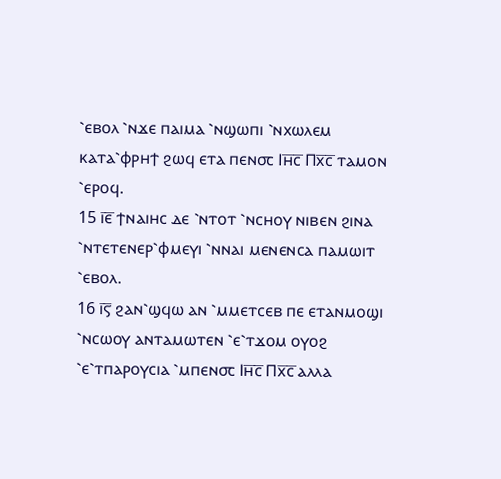⳿ⲉⲃⲟⲗ ⳿ⲛϫⲉ ⲡⲁⲓⲙⲁ ⳿ⲛϣⲱⲡⲓ ⳿ⲛⲭⲱⲗⲉⲙ ⲕⲁⲧⲁ⳿ⲫⲣⲏϯ ϩⲱϥ ⲉⲧⲁ ⲡⲉⲛ⳪ Ⲓⲏ̅ⲥ̅ Ⲡⲭ̅ⲥ̅ ⲧⲁⲙⲟⲛ ⳿ⲉⲣⲟϥ.
15 ⲓ̅ⲉ̅ ϯⲛⲁⲓⲏⲥ ⲇⲉ ⳿ⲛⲧⲟⲧ ⳿ⲛⲥⲏⲟⲩ ⲛⲓⲃⲉⲛ ϩⲓⲛⲁ ⳿ⲛⲧⲉⲧⲉⲛⲉⲣ⳿ⲫⲙⲉⲩⲓ ⳿ⲛⲛⲁⲓ ⲙⲉⲛⲉⲛⲥⲁ ⲡⲁⲙⲱⲓⲧ ⳿ⲉⲃⲟⲗ.
16 ⲓ̅ⲋ̅ ϩⲁⲛ⳿ϣϥⲱ ⲁⲛ ⳿ⲙⲙⲉⲧⲥⲉⲃ ⲡⲉ ⲉⲧⲁⲛⲙⲟϣⲓ ⳿ⲛⲥⲱⲟⲩ ⲁⲛⲧⲁⲙⲱⲧⲉⲛ ⳿ⲉ⳿ⲧϫⲟⲙ ⲟⲩⲟϩ ⳿ⲉ⳿ⲧⲡⲁⲣⲟⲩⲥⲓⲁ ⳿ⲙⲡⲉⲛ⳪ Ⲓⲏ̅ⲥ̅ Ⲡⲭ̅ⲥ̅ ⲁⲗⲗⲁ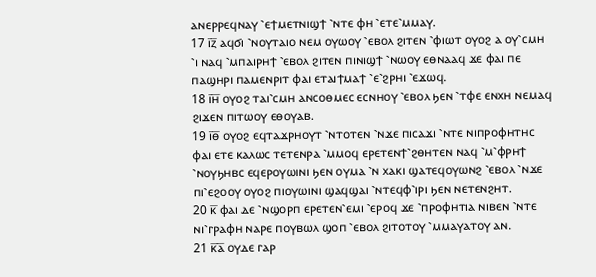ⲁⲛⲉⲣⲣⲉϥⲛⲁⲩ ⳿ⲉϯⲙⲉⲧⲛⲓϣϯ ⳿ⲛⲧⲉ ⲫⲏ ⳿ⲉⲧⲉ⳿ⲙⲙⲁⲩ.
17 ⲓ̅ⲍ̅ ⲁϥϭⲓ ⳿ⲛⲟⲩⲧⲁⲓⲟ ⲛⲉⲙ ⲟⲩⲱⲟⲩ ⳿ⲉⲃⲟⲗ ϩⲓⲧⲉⲛ ⳿ⲫⲓⲱⲧ ⲟⲩⲟϩ ⲁ ⲟⲩ⳿ⲥⲙⲏ ⳿ⲓ ⲛⲁϥ ⳿ⲙⲡⲁⲓⲣⲏϯ ⳿ⲉⲃⲟⲗ ϩⲓⲧⲉⲛ ⲡⲓⲛⲓϣϯ ⳿ⲛⲱⲟⲩ ⲉⲑⲛⲁⲁϥ ϫⲉ ⲫⲁⲓ ⲡⲉ ⲡⲁϣⲏⲣⲓ ⲡⲁⲙⲉⲛⲣⲓⲧ ⲫⲁⲓ ⲉⲧⲁⲓϯⲙⲁϯ ⳿ⲉ⳿ϩⲣⲏⲓ ⳿ⲉϫⲱϥ.
18 ⲓ̅ⲏ̅ ⲟⲩⲟϩ ⲧⲁⲓ⳿ⲥⲙⲏ ⲁⲛⲥⲟⲑⲙⲉⲥ ⲉⲥⲛⲏⲟⲩ ⳿ⲉⲃⲟⲗ ϧⲉⲛ ⳿ⲧⲫⲉ ⲉⲛⲭⲏ ⲛⲉⲙⲁϥ ϩⲓϫⲉⲛ ⲡⲓⲧⲱⲟⲩ ⲉⲑⲟⲩⲁⲃ.
19 ⲓ̅ⲑ̅ ⲟⲩⲟϩ ⲉϥⲧⲁϫⲣⲏⲟⲩⲧ ⳿ⲛⲧⲟⲧⲉⲛ ⳿ⲛϫⲉ ⲡⲓⲥⲁϫⲓ ⳿ⲛⲧⲉ ⲛⲓⲡⲣⲟⲫⲏⲧⲏⲥ ⲫⲁⲓ ⲉⲧⲉ ⲕⲁⲗⲱⲥ ⲧⲉⲧⲉⲛⲣⲁ ⳿ⲙⲙⲟϥ ⲉⲣⲉⲧⲉⲛϯ⳿ϩⲑⲏⲧⲉⲛ ⲛⲁϥ ⳿ⲙ⳿ⲫⲣⲏϯ ⳿ⲛⲟⲩϧⲏⲃⲥ ⲉϥⲉⲣⲟⲩⲱⲓⲛⲓ ϧⲉⲛ ⲟⲩⲙⲁ ⳿ⲛ ⲭⲁⲕⲓ ϣⲁⲧⲉϥⲟⲩⲱⲛϩ ⳿ⲉⲃⲟⲗ ⳿ⲛϫⲉ ⲡⲓ⳿ⲉϩⲟⲟⲩ ⲟⲩⲟϩ ⲡⲓⲟⲩⲱⲓⲛⲓ ϣⲁϥϣⲁⲓ ⳿ⲛⲧⲉϥⲫ⳿ⲓⲣⲓ ϧⲉⲛ ⲛⲉⲧⲉⲛϩⲏⲧ.
20 ⲕ̅ ⲫⲁⲓ ⲇⲉ ⳿ⲛϣⲟⲣⲡ ⲉⲣⲉⲧⲉⲛ⳿ⲉⲙⲓ ⳿ⲉⲣⲟϥ ϫⲉ ⳿ⲡⲣⲟⲫⲏⲧⲓⲁ ⲛⲓⲃⲉⲛ ⳿ⲛⲧⲉ ⲛⲓ⳿ⲅⲣⲁⲫⲏ ⲛⲁⲣⲉ ⲡⲟⲩⲃⲱⲗ ϣⲟⲡ ⳿ⲉⲃⲟⲗ ϩⲓⲧⲟⲧⲟⲩ ⳿ⲙⲙⲁⲩⲁⲧⲟⲩ ⲁⲛ.
21 ⲕ̅ⲁ̅ ⲟⲩⲇⲉ ⲅⲁⲣ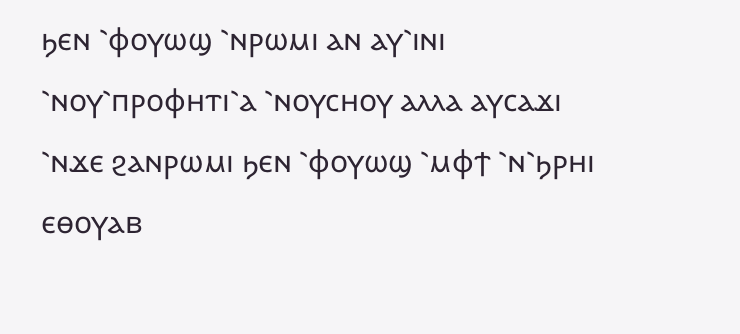ϧⲉⲛ ⳿ⲫⲟⲩⲱϣ ⳿ⲛⲣⲱⲙⲓ ⲁⲛ ⲁⲩ⳿ⲓⲛⲓ ⳿ⲛⲟⲩ⳿ⲡⲣⲟⲫⲏⲧⲓ⳿ⲁ ⳿ⲛⲟⲩⲥⲏⲟⲩ ⲁⲗⲗⲁ ⲁⲩⲥⲁϫⲓ ⳿ⲛϫⲉ ϩⲁⲛⲣⲱⲙⲓ ϧⲉⲛ ⳿ⲫⲟⲩⲱϣ ⳿ⲙⲫϯ ⳿ⲛ⳿ϧⲣⲏⲓ ⲉⲑⲟⲩⲁⲃ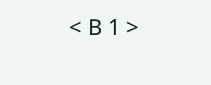< Ⲃ 1 >